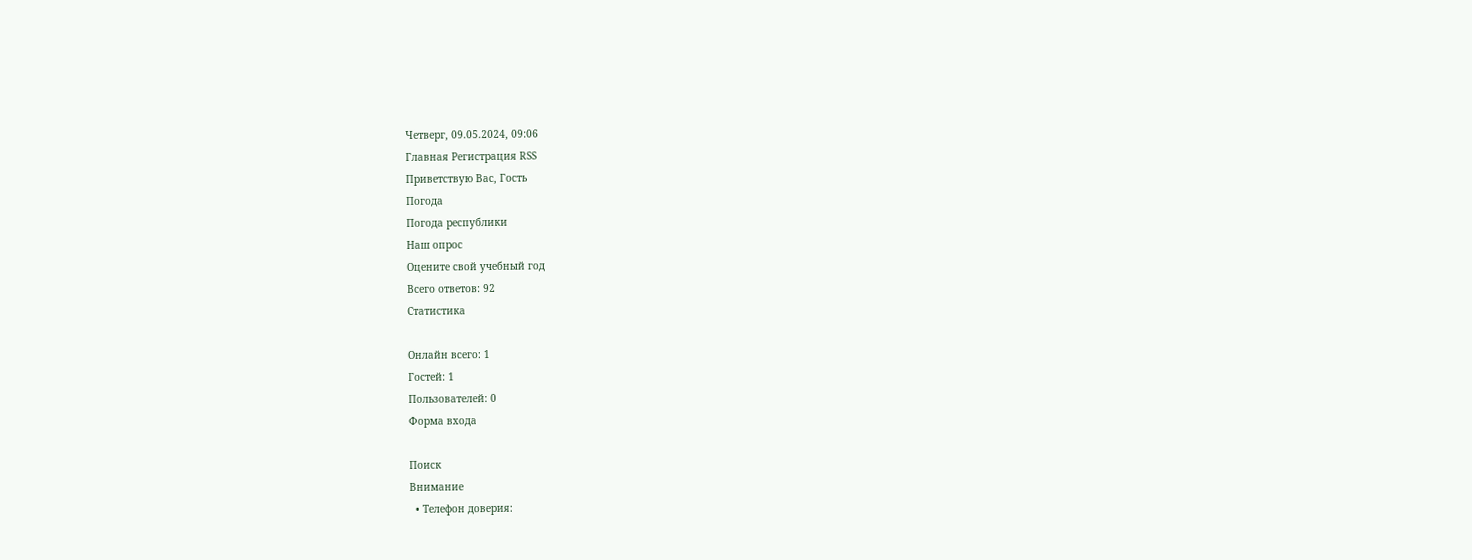Четверг, 09.05.2024, 09:06
Главная Регистрация RSS
Приветствую Вас, Гость
Погода
Погода республики
Наш опрос
Оцените свой учебный год
Всего ответов: 92
Статистика

Онлайн всего: 1
Гостей: 1
Пользователей: 0
Форма входа

Поиск
Внимание
  • Телефон доверия: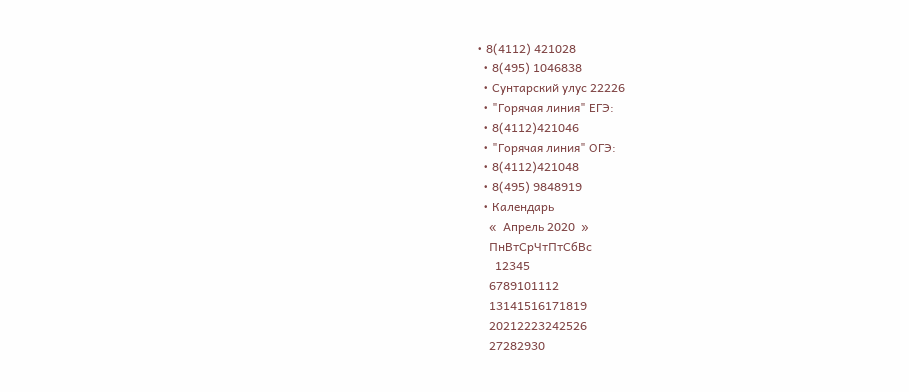• 8(4112) 421028
  • 8(495) 1046838
  • Сунтарский улус 22226
  • "Горячая линия" ЕГЭ:
  • 8(4112)421046
  • "Горячая линия" ОГЭ:
  • 8(4112)421048
  • 8(495) 9848919
  • Календарь
    «  Апрель 2020  »
    ПнВтСрЧтПтСбВс
      12345
    6789101112
    13141516171819
    20212223242526
    27282930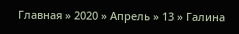Главная » 2020 » Апрель » 13 » Галина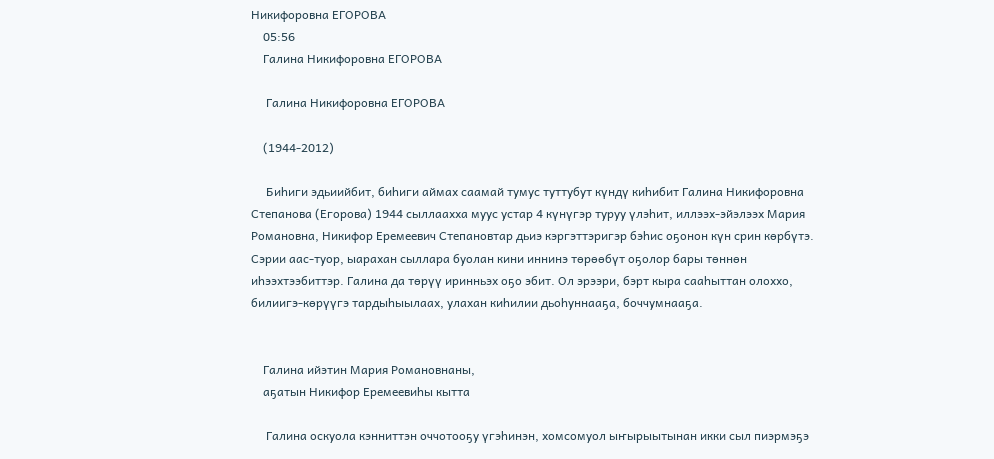Никифоровна ЕГОРОВА
    05:56
    Галина Никифоровна ЕГОРОВА

     Галина Никифоровна ЕГОРОВА

    (1944-2012)

     Биһиги эдьиийбит, биһиги аймах саамай тумус туттубут күндү киһибит Галина Никифоровна Степанова (Егорова) 1944 сыллаахха муус устар 4 күнүгэр туруу үлэһит, иллээх-эйэлээх Мария Романовна, Никифор Еремеевич Степановтар дьиэ кэргэттэригэр бэһис оҕонон күн срин көрбүтэ. Сэрии аас-туор, ыарахан сыллара буолан кини иннинэ төрөөбүт оҕолор бары төннөн иһээхтээбиттэр. Галина да төрүү иринньэх оҕо эбит. Ол эрээри, бэрт кыра сааһыттан олоххо, билиигэ-көрүүгэ тардыһыылаах, улахан киһилии дьоһуннааҕа, боччумнааҕа.


    Галина ийэтин Мария Романовнаны,
    аҕатын Никифор Еремеевиһы кытта

     Галина оскуола кэнниттэн оччотооҕу үгэһинэн, хомсомуол ыҥырыытынан икки сыл пиэрмэҕэ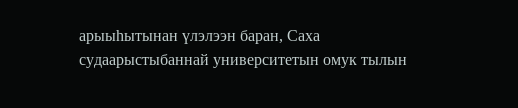арыыһытынан үлэлээн баран, Саха судаарыстыбаннай университетын омук тылын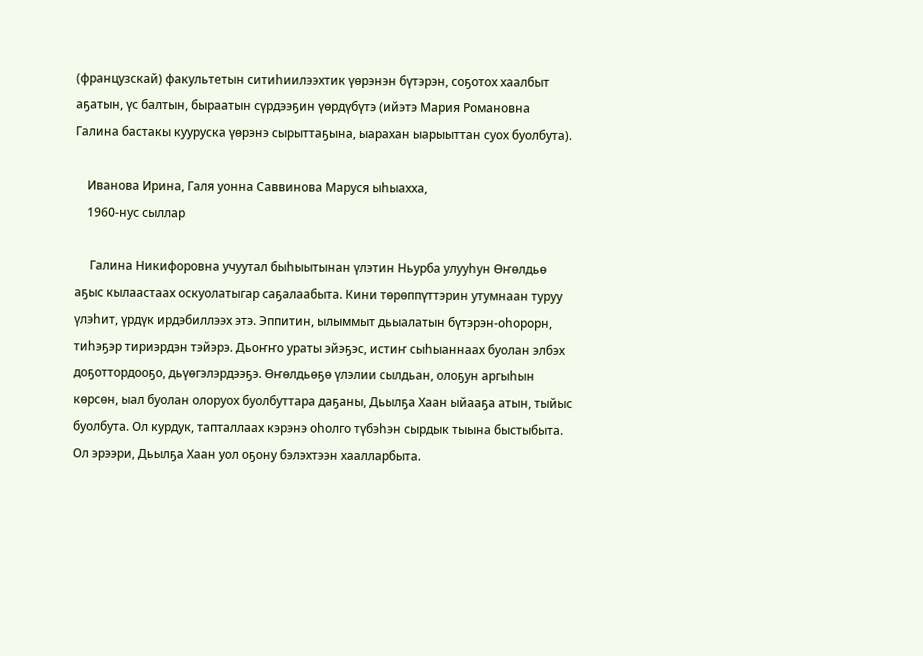(французскай) факультетын ситиһиилээхтик үөрэнэн бүтэрэн, соҕотох хаалбыт аҕатын, үс балтын, быраатын сүрдээҕин үөрдүбүтэ (ийэтэ Мария Романовна Галина бастакы кууруска үөрэнэ сырыттаҕына, ыарахан ыарыыттан суох буолбута).

    Иванова Ирина, Галя уонна Саввинова Маруся ыһыахха,
    1960-нус сыллар

     Галина Никифоровна учуутал быһыытынан үлэтин Ньурба улууһун Өҥөлдьө аҕыс кылаастаах оскуолатыгар саҕалаабыта. Кини төрөппүттэрин утумнаан туруу үлэһит, үрдүк ирдэбиллээх этэ. Эппитин, ылыммыт дьыалатын бүтэрэн-оһорорн, тиһэҕэр тириэрдэн тэйэрэ. Дьоҥҥо ураты эйэҕэс, истиҥ сыһыаннаах буолан элбэх доҕоттордооҕо, дьүөгэлэрдээҕэ. Өҥөлдьөҕө үлэлии сылдьан, олоҕун аргыһын көрсөн, ыал буолан олоруох буолбуттара даҕаны, Дьылҕа Хаан ыйааҕа атын, тыйыс буолбута. Ол курдук, тапталлаах кэрэнэ оһолго түбэһэн сырдык тыына быстыбыта. Ол эрээри, Дьылҕа Хаан уол оҕону бэлэхтээн хаалларбыта.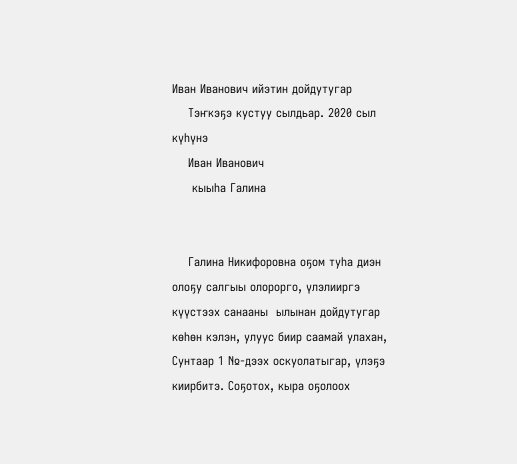Иван Иванович ийэтин дойдутугар
    Тэҥкэҕэ кустуу сылдьар. 2020 сыл күһүнэ
    Иван Иванович
     кыыһа Галина


    Галина Никифоровна оҕом туһа диэн олоҕу салгыы олорорго, үлэлииргэ күүстээх санааны  ылынан дойдутугар көһөн кэлэн, улуус биир саамай улахан, Сунтаар 1 №-дээх оскуолатыгар, үлэҕэ киирбитэ. Соҕотох, кыра оҕолоох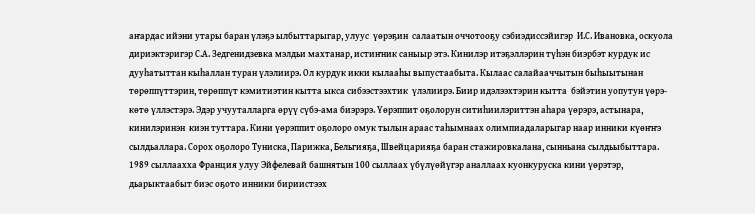аҥардас ийэни утары баран үлэҕэ ылбыттарыгар, улуус  үөрэҕин  салаатын оччотооҕу сэбиэдиссэйигэр  И.С. Ивановка, оскуола дириэктэригэр С.А. Зедгенидзевка мэлдьи махтанар, истиҥник саныыр этэ. Кинилэр итэҕэллэрин түһэн биэрбэт курдук ис дууһатыттан кыһаллан туран үлэлиирэ. Ол курдук икки кылааһы выпустаабыта. Кылаас салайааччытын быһыытынан төрөппүттэрин, төрөппүт кэмитиэтин кытта ыкса сибээстээхтик  үлэлиирэ. Биир идэлээхтэрин кытта  бэйэтин уопутун үөрэ-көтө үллэстэрэ. Эдэр учууталларга өрүү сүбэ-ама биэрэрэ. Үөрэппит оҕолорун ситиһиилэриттэн аһара үөрэрэ, астынара, кинилэринэн  киэн туттара. Кини үөрэппит оҕолоро омук тылын араас таһымнаах олимпиадаларыгар наар инники күөҥҥэ сылдьаллара. Сорох оҕолоро Туниска, Парижка, Бельгияҕа, Швейцарияҕа баран стажировкалана, сынньана сылдьыбыттара. 1989 сыллаахха Франция улуу Эйфелевай башнятын 100 сыллаах үбүлүөйүгэр аналлаах куонкуруска кини үөрэтэр, дьарыктаабыт биэс оҕото инники бириистээх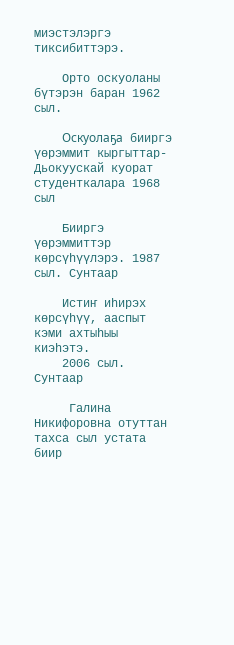миэстэлэргэ тиксибиттэрэ.

    Орто оскуоланы бүтэрэн баран 1962 сыл.

    Оскуолаҕа бииргэ үөрэммит кыргыттар-Дьокуускай куорат  студенткалара 1968 сыл

    Бииргэ үөрэммиттэр көрсүһүүлэрэ. 1987 сыл. Сунтаар

    Истиҥ иһирэх көрсүһүү, ааспыт кэми ахтыһыы киэһэтэ.
    2006 сыл. Сунтаар

     Галина Никифоровна отуттан тахса сыл устата биир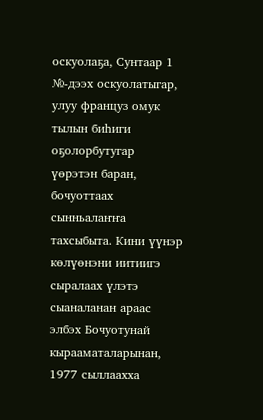оскуолаҕа, Сунтаар 1 №-дээх оскуолатыгар, улуу француз омук тылын биһиги оҕолорбутугар үөрэтэн баран, бочуоттаах сынньалаҥҥа тахсыбыта. Кини үүнэр көлүөнэни иитиигэ сыралаах үлэтэ сыаналанан араас элбэх Бочуотунай кырааматаларынан, 1977 сыллаахха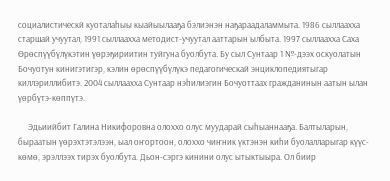социалистическй куоталаһыы кыайыылааҕа бэлиэнэн наҕараадаламмыта. 1986 сыллаахха старшай учуутал, 1991 сыллаахха методист-учуутал ааттарын ылбыта. 1997 сыллаахха Саха Өрөспүүбүлүкэтин үөрэҕириитин туйгуна буолбута. Бу сыл Сунтаар 1 №-дээх оскуолатын Бочуотун кинигэтигэр, кэлин өрөспүүбүлүкэ педагогическай энциклопедиятыгар киллэриллибитэ. 2004 сыллаахха Сунтаар нэһилиэгин Бочуоттаах гражданинын аатын ылан үөрбүтэ-көппүтэ.

     Эдьиийбит Галина Никифоровна олоххо олус муударай сыһыаннааҕа. Балтыларын, быраатын үөрэхтэтэлээн, ыал оҥортоон, олоххо чиҥник үктэнэн киһи буолалларыгар күүс-көмө, эрэллээх тирэх буолбута. Дьон-сэргэ кинини олус ытыктыыра. Ол биир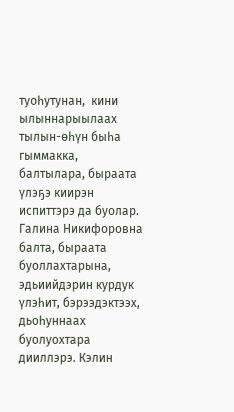туоһутунан,  кини ылыннарыылаах тылын-өһүн быһа гыммакка, балтылара, быраата үлэҕэ киирэн испиттэрэ да буолар. Галина Никифоровна балта, быраата буоллахтарына, эдьиийдэрин курдук үлэһит, бэрээдэктээх, дьоһуннаах буолуохтара дииллэрэ. Кэлин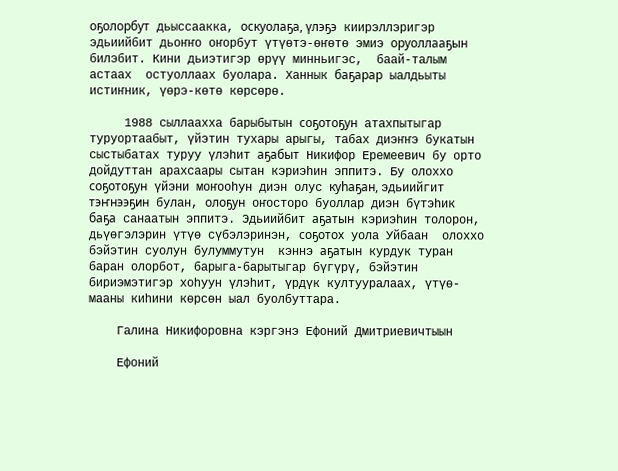оҕолорбут дьыссаакка, оскуолаҕа, үлэҕэ киирэллэригэр эдьиийбит дьоҥҥо оҥорбут үтүөтэ-өҥөтө эмиэ оруоллааҕын билэбит. Кини дьиэтигэр өрүү минньигэс,  баай-талым астаах  остуоллаах буолара. Ханнык баҕарар ыалдьыты истиҥник, үөрэ-көтө көрсөрө.

     1988 сыллаахха барыбытын соҕотоҕун атахпытыгар туруортаабыт, үйэтин тухары арыгы, табах диэҥҥэ букатын сыстыбатах туруу үлэһит аҕабыт Никифор Еремеевич бу орто дойдуттан арахсаары сытан кэриэһин эппитэ. Бу олоххо соҕотоҕун үйэни моҥооһун диэн олус куһаҕан, эдьиийгит тэҥнээҕин булан, олоҕун оҥосторо буоллар диэн бүтэһик баҕа санаатын эппитэ. Эдьиийбит аҕатын кэриэһин толорон, дьүөгэлэрин үтүө сүбэлэринэн, соҕотох уола Уйбаан  олоххо бэйэтин суолун булуммутун  кэннэ аҕатын курдук туран баран олорбот, барыга-барытыгар бүгүрү, бэйэтин бириэмэтигэр хоһуун үлэһит, үрдүк култууралаах, үтүө-мааны киһини көрсөн ыал буолбуттара.

    Галина Никифоровна кэргэнэ Ефоний Дмитриевичтыын

    Ефоний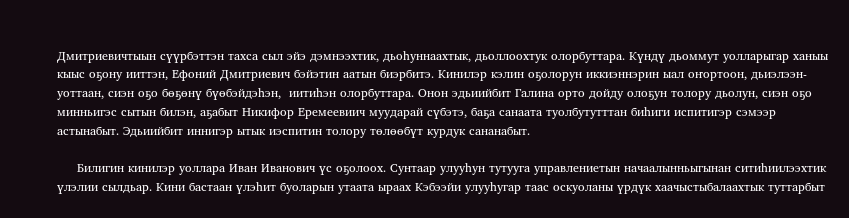Дмитриевичтыын сүүрбэттэн тахса сыл эйэ дэмнээхтик, дьоһуннаахтык, дьоллоохтук олорбуттара. Күндү дьоммут уолларыгар ханыы кыыс оҕону ииттэн, Ефоний Дмитриевич бэйэтин аатын биэрбитэ. Кинилэр кэлин оҕолорун иккиэннэрин ыал оҥортоон, дьиэлээн-уоттаан, сиэн оҕо бөҕөнү бүөбэйдэһэн,  иитиһэн олорбуттара. Онон эдьиийбит Галина орто дойду олоҕун толору дьолун, сиэн оҕо минньигэс сытын билэн, аҕабыт Никифор Еремеевиич муударай сүбэтэ, баҕа санаата туолбутутттан биһиги испитигэр сэмээр астынабыт. Эдьиийбит иннигэр ытык иэспитин толору төлөөбүт курдук сананабыт.

     Билигин кинилэр уоллара Иван Иванович үс оҕолоох. Сунтаар улууһун тутууга управлениетын начаалынньыгынан ситиһиилээхтик үлэлии сылдьар. Кини бастаан үлэһит буоларын утаата ыраах Кэбээйи улууһугар таас оскуоланы үрдүк хаачыстыбалаахтык туттарбыт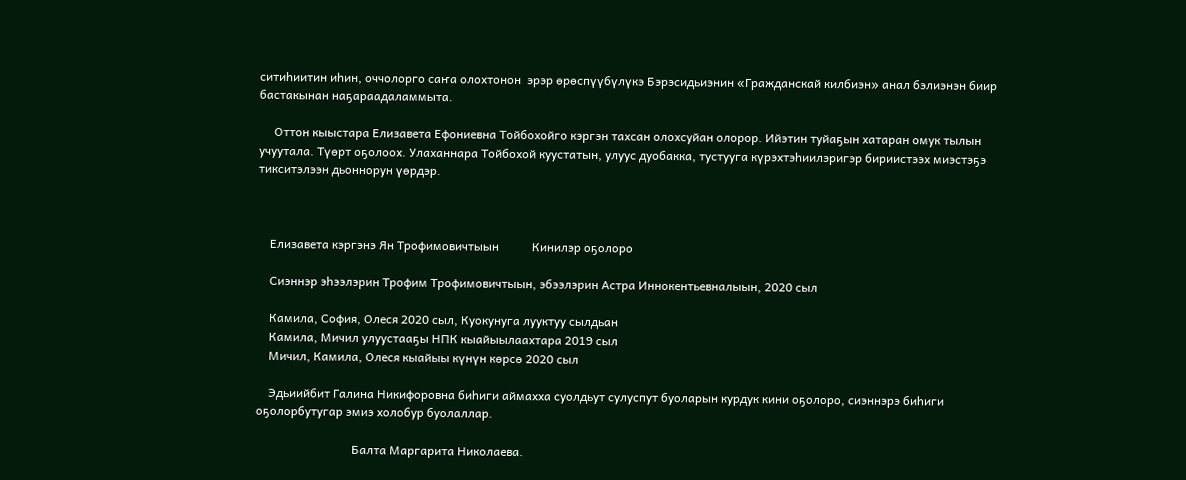ситиһиитин иһин, оччолорго саҥа олохтонон  эрэр өрөспүүбүлүкэ Бэрэсидьиэнин «Гражданскай килбиэн» анал бэлиэнэн биир бастакынан наҕараадаламмыта.

     Оттон кыыстара Елизавета Ефониевна Тойбохойго кэргэн тахсан олохсуйан олорор. Ийэтин туйаҕын хатаран омук тылын учуутала. Түөрт оҕолоох. Улаханнара Тойбохой куустатын, улуус дуобакка, тустууга күрэхтэһиилэригэр бириистээх миэстэҕэ тикситэлээн дьоннорун үөрдэр.



    Елизавета кэргэнэ Ян Трофимовичтыын           Кинилэр оҕолоро

    Сиэннэр эһээлэрин Трофим Трофимовичтыын, эбээлэрин Астра Иннокентьевналыын, 2020 сыл

    Камила, София, Олеся 2020 сыл, Куокунуга лууктуу сылдьан
    Камила, Мичил улуустааҕы НПК кыайыылаахтара 2019 сыл
    Мичил, Камила, Олеся кыайыы күнүн көрсө 2020 сыл

    Эдьиийбит Галина Никифоровна биһиги аймахха суолдьут сулуспут буоларын курдук кини оҕолоро, сиэннэрэ биһиги оҕолорбутугар эмиэ холобур буолаллар.

                                Балта Маргарита Николаева.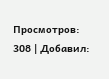Просмотров: 308 | Добавил: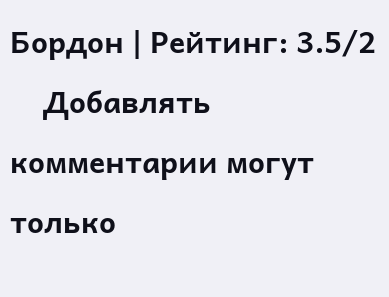Бордон | Рейтинг: 3.5/2
    Добавлять комментарии могут только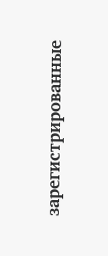зарегистрированные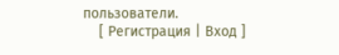пользователи.
    [ Регистрация | Вход ]